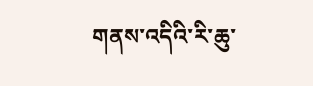གནས་འདིའི་རི་ཆུ་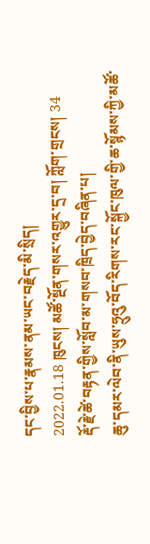དང་བྱིས་པ་རྣམས་ནམ་ཡང་བརྗེད་མི་སྲིད།
2022.01.18 ཁུངས། མཚོ་སྔོན་གསར་འགྱུར་དྲ་བ། ཀློག་གྲངས། 34
རྡོ་རྗེ་ཚེ་བརྟན་གྱིས་སློབ་མ་གསབ་ཁྲིད་བྱེད་བཞིན་པ།
ཆུ་དམར་ལེབ་ནི་ཡུས་ཧྲུའུ་བོད་རིགས་རང་སྐྱོང་ཁུལ་གྱི་ཆ་སྙོམས་ཀྱི་མཚོ་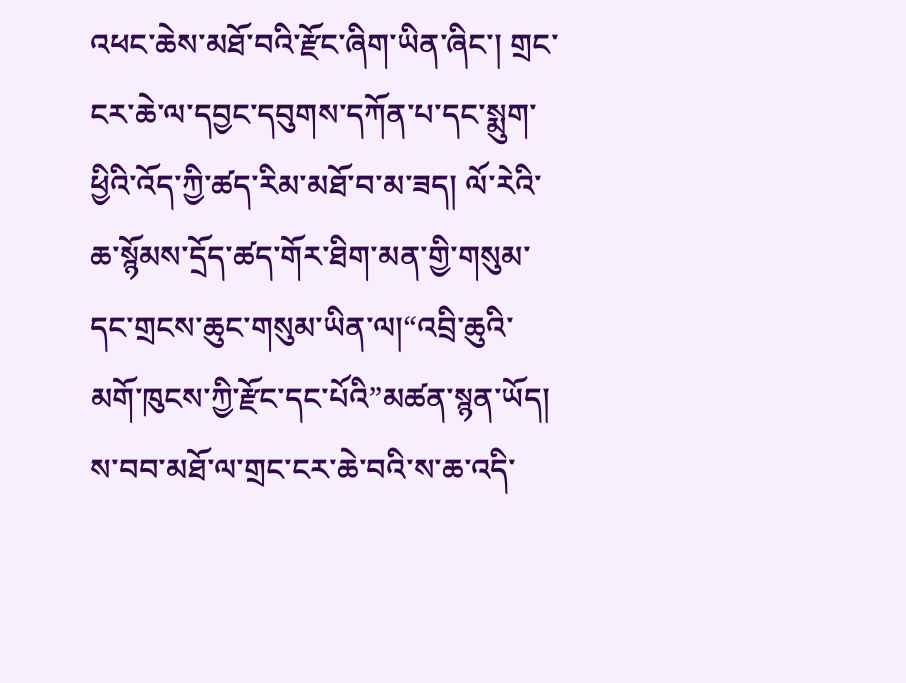འཕང་ཆེས་མཐོ་བའི་རྫོང་ཞིག་ཡིན་ཞིང་། གྲང་ངར་ཆེ་ལ་དབྱང་དབུགས་དཀོན་པ་དང་སྨུག་ཕྱིའི་འོད་ཀྱི་ཚད་རིམ་མཐོ་བ་མ་ཟད། ལོ་རེའི་ཆ་སྙོམས་དྲོད་ཚད་གོར་ཐིག་མན་གྱི་གསུམ་དང་གྲངས་ཆུང་གསུམ་ཡིན་ལ།“འབྲི་ཆུའི་མགོ་ཁུངས་ཀྱི་རྫོང་དང་པོའི”མཚན་སྙན་ཡོད།
ས་བབ་མཐོ་ལ་གྲང་ངར་ཆེ་བའི་ས་ཆ་འདི་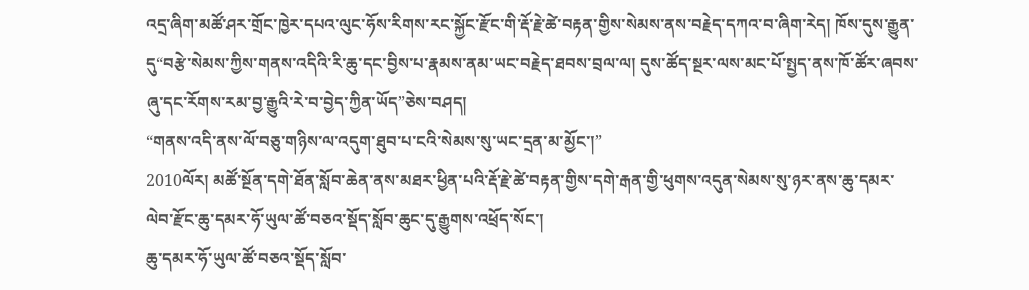འདྲ་ཞིག་མཚོ་ཤར་གྲོང་ཁྱེར་དཔའ་ལུང་ཧོས་རིགས་རང་སྐྱོང་རྫོང་གི་རྡོ་རྗེ་ཚེ་བརྟན་གྱིས་སེམས་ནས་བརྗེད་དཀའ་བ་ཞིག་རེད། ཁོས་དུས་རྒྱུན་དུ“བརྩེ་སེམས་ཀྱིས་གནས་འདིའི་རི་ཆུ་དང་བྱིས་པ་རྣམས་ནམ་ཡང་བརྗེད་ཐབས་བྲལ་ལ། དུས་ཚོད་སྔར་ལས་མང་པོ་སྤྱད་ནས་ཁོ་ཚོར་ཞབས་ཞུ་དང་རོགས་རམ་བྱ་རྒྱུའི་རེ་བ་བྱེད་ཀྱིན་ཡོད”ཅེས་བཤད།
“གནས་འདི་ནས་ལོ་བཅུ་གཉིས་ལ་འདུག་ཐུབ་པ་ངའི་སེམས་སུ་ཡང་དྲན་མ་མྱོང་།”
2010ལོར། མཚོ་སྔོན་དགེ་ཐོན་སློབ་ཆེན་ནས་མཐར་ཕྱིན་པའི་རྡོ་རྗེ་ཚེ་བརྟན་གྱིས་དགེ་རྒན་གྱི་ཕུགས་འདུན་སེམས་སུ་ཉར་ནས་ཆུ་དམར་ལེབ་རྫོང་ཆུ་དམར་ཧོ་ཡུལ་ཚོ་བཅའ་སྡོད་སློབ་ཆུང་དུ་རྒྱུགས་འཕྲོད་སོང་།
ཆུ་དམར་ཧོ་ཡུལ་ཚོ་བཅའ་སྡོད་སློབ་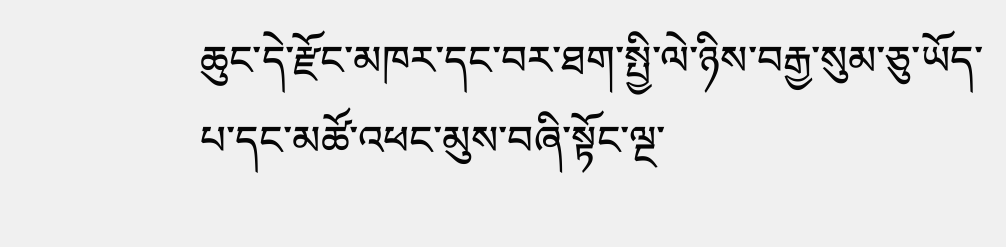ཆུང་དེ་རྫོང་མཁར་དང་བར་ཐག་སྤྱི་ལེ་ཉིས་བརྒྱ་སུམ་ཅུ་ཡོད་པ་དང་མཚོ་འཕང་མུས་བཞི་སྟོང་ལྔ་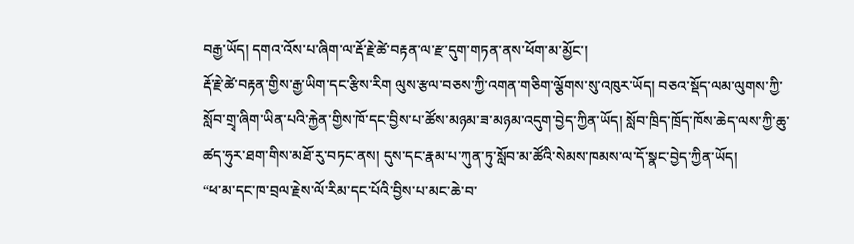བརྒྱ་ཡོད། དགའ་འོས་པ་ཞིག་ལ་རྡོ་རྗེ་ཚེ་བརྟན་ལ་རྫ་དུག་གཏན་ནས་ཕོག་མ་མྱོང་།
རྡོ་རྗེ་ཚེ་བརྟན་གྱིས་རྒྱ་ཡིག་དང་རྩིས་རིག ལུས་རྩལ་བཅས་ཀྱི་འགན་གཅིག་ལྕོགས་སུ་འཁུར་ཡོད། བཅའ་སྡོད་ལམ་ལུགས་ཀྱི་སློབ་གྲྭ་ཞིག་ཡིན་པའི་རྐྱེན་གྱིས་ཁོ་དང་བྱིས་པ་ཚོས་མཉམ་ཟ་མཉམ་འདུག་བྱེད་ཀྱིན་ཡོད། སློབ་ཁྲིད་ཁྲོད་ཁོས་ཆེད་ལས་ཀྱི་ཆུ་ཚད་ཧུར་ཐག་གིས་མཐོ་རུ་བཏང་ནས། དུས་དང་རྣམ་པ་ཀུན་ཏུ་སློབ་མ་ཚོའི་སེམས་ཁམས་ལ་དོ་སྣང་བྱེད་ཀྱིན་ཡོད།
“ཕ་མ་དང་ཁ་བྲལ་རྗེས་ལོ་རིམ་དང་པོའི་བྱིས་པ་མང་ཆེ་བ་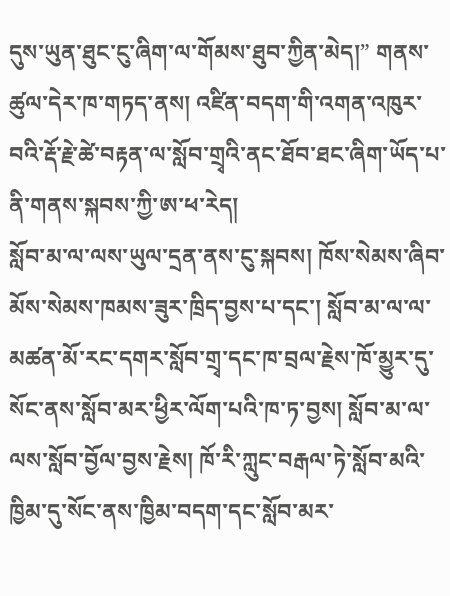དུས་ཡུན་ཐུང་ངུ་ཞིག་ལ་གོམས་ཐུབ་ཀྱིན་མེད།” གནས་ཚུལ་དེར་ཁ་གཏད་ནས། འཛིན་བདག་གི་འགན་འཁུར་བའི་རྡོ་རྗེ་ཚེ་བརྟན་ལ་སློབ་གྲྭའི་ནང་ཐོབ་ཐང་ཞིག་ཡོད་པ་ནི་གནས་སྐབས་ཀྱི་ཨ་ཕ་རེད།
སློབ་མ་ལ་ལས་ཡུལ་དྲན་ནས་ངུ་སྐབས། ཁོས་སེམས་ཞིབ་མོས་སེམས་ཁམས་ཟུར་ཁྲིད་བྱས་པ་དང་། སློབ་མ་ལ་ལ་མཚན་མོ་རང་དགར་སློབ་གྲྭ་དང་ཁ་བྲལ་རྗེས་ཁོ་མྱུར་དུ་སོང་ནས་སློབ་མར་ཕྱིར་ལོག་པའི་ཁ་ཏ་བྱས། སློབ་མ་ལ་ལས་སློབ་བྱོལ་བྱས་རྗེས། ཁོ་རི་ཀླུང་བརྒལ་ཏེ་སློབ་མའི་ཁྱིམ་དུ་སོང་ནས་ཁྱིམ་བདག་དང་སློབ་མར་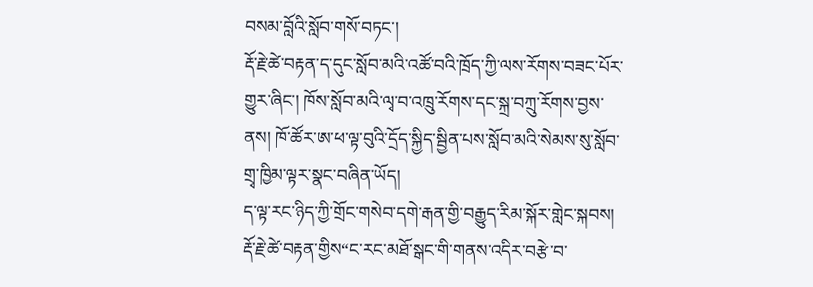བསམ་བློའི་སློབ་གསོ་བཏང་།
རྡོ་རྗེ་ཚེ་བརྟན་ད་དུང་སློབ་མའི་འཚོ་བའི་ཁྲོད་ཀྱི་ལས་རོགས་བཟང་པོར་གྱུར་ཞིང་། ཁོས་སློབ་མའི་ལྭ་བ་འཁྲུ་རོགས་དང་སྐྲ་བཀྲུ་རོགས་བྱས་ནས། ཁོ་ཚོར་ཨ་ཕ་ལྟ་བུའི་དྲོད་སྐྱིད་སྦྱིན་པས་སློབ་མའི་སེམས་སུ་སློབ་གྲྭ་ཁྱིམ་ལྟར་སྣང་བཞིན་ཡོད།
ད་ལྟ་རང་ཉིད་ཀྱི་གྲོང་གསེབ་དགེ་རྒན་གྱི་བརྒྱུད་རིམ་སྐོར་གླེང་སྐབས། རྡོ་རྗེ་ཚེ་བརྟན་གྱིས“ང་རང་མཐོ་སྒང་གི་གནས་འདིར་བརྩེ་བ་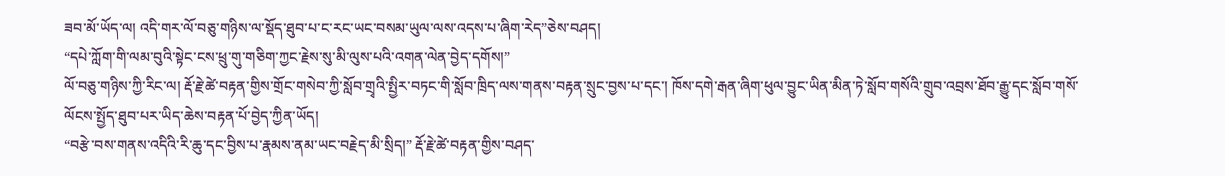ཟབ་མོ་ཡོད་ལ། འདི་གར་ལོ་བཅུ་གཉིས་ལ་སྡོད་ཐུབ་པ་ང་རང་ཡང་བསམ་ཡུལ་ལས་འདས་པ་ཞིག་རེད”ཅེས་བཤད།
“དཔེ་ཀློག་གི་ལམ་བུའི་སྟེང་ངས་ཕྲུ་གུ་གཅིག་ཀྱང་རྗེས་སུ་མི་ལུས་པའི་འགན་ལེན་བྱེད་དགོས།”
ལོ་བཅུ་གཉིས་ཀྱི་རིང་ལ། རྡོ་རྗེ་ཚེ་བརྟན་གྱིས་གྲོང་གསེབ་ཀྱི་སློབ་གྲྭའི་སྤྱིར་བཏང་གི་སློབ་ཁྲིད་ལས་གནས་བརྟན་སྲུང་བྱས་པ་དང་། ཁོས་དགེ་རྒན་ཞིག་ཕུལ་བྱུང་ཡིན་མིན་ཏེ་སློབ་གསོའི་གྲུབ་འབྲས་ཐོབ་རྒྱུ་དང་སློབ་གསོ་ལོངས་སྤྱོད་ཐུབ་པར་ཡིད་ཆེས་བརྟན་པོ་བྱེད་ཀྱིན་ཡོད།
“བརྩེ་བས་གནས་འདིའི་རི་ཆུ་དང་བྱིས་པ་རྣམས་ནམ་ཡང་བརྗེད་མི་སྲིད།” རྡོ་རྗེ་ཚེ་བརྟན་གྱིས་བཤད་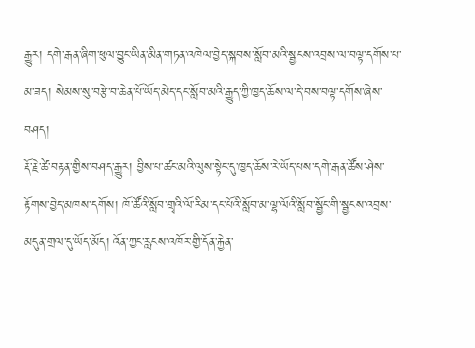རྒྱུར། དགེ་རྒན་ཞིག་ཕུལ་བྱུང་ཡིན་མིན་གཏན་འཁེལ་བྱེད་སྐབས་སློབ་མའི་སྦྱངས་འབྲས་ལ་བལྟ་དགོས་པ་མ་ཟད། སེམས་སུ་བརྩེ་བ་ཆེན་པོ་ཡོད་མེད་དང་སློབ་མའི་རྒྱུད་ཀྱི་ཁྱད་ཆོས་ལ་དེ་བས་བལྟ་དགོས་ཞེས་བཤད།
རྡོ་རྗེ་ཚེ་བརྟན་གྱིས་བཤད་རྒྱུར། བྱིས་པ་ཚང་མའི་ལུས་སྟེང་དུ་ཁྱད་ཆོས་རེ་ཡོད་པས་དགེ་རྒན་ཚོས་ཤེས་རྟོགས་བྱེད་མཁས་དགོས། ཁོ་ཚོའི་སློབ་གྲྭའི་ལོ་རིམ་དང་པོའི་སློབ་མ་ལྷ་ལོའི་སློབ་སྦྱོང་གི་སྦྱངས་འབྲས་མདུན་གྲལ་དུ་ཡོད་མོད། འོན་ཀྱང་རླངས་འཁོར་གྱི་དོན་རྐྱེན་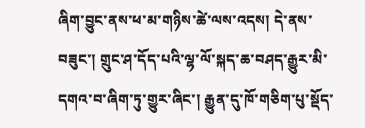ཞིག་བྱུང་ནས་ཕ་མ་གཉིས་ཚེ་ལས་འདས། དེ་ནས་བཟུང་། གྲུང་ཤ་དོད་པའི་ལྷ་ལོ་སྐད་ཆ་བཤད་རྒྱུར་མི་དགའ་བ་ཞིག་ཏུ་གྱུར་ཞིང་། རྒྱུན་དུ་ཁོ་གཅིག་པུ་སྡོད་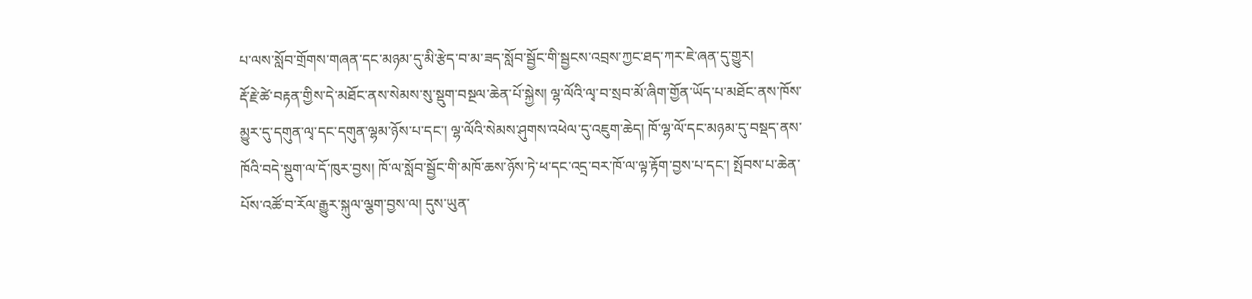པ་ལས་སློབ་གྲོགས་གཞན་དང་མཉམ་དུ་མི་རྩེད་བ་མ་ཟད་སློབ་སྦྱོང་གི་སྦྱངས་འབྲས་ཀྱང་ཐད་ཀར་ཇེ་ཞན་དུ་གྱུར།
རྡོ་རྗེ་ཚེ་བརྟན་གྱིས་དེ་མཐོང་ནས་སེམས་སུ་སྡུག་བསྔལ་ཆེན་པོ་སྐྱེས། ལྷ་ལོའི་ལྭ་བ་སྲབ་མོ་ཞིག་གྱོན་ཡོད་པ་མཐོང་ནས་ཁོས་མྱུར་དུ་དགུན་ལྭ་དང་དགུན་ལྷམ་ཉོས་པ་དང་། ལྷ་ལོའི་སེམས་ཤུགས་འཕེལ་དུ་འཇུག་ཆེད། ཁོ་ལྷ་ལོ་དང་མཉམ་དུ་བསྡད་ནས་ཁོའི་བདེ་སྡུག་ལ་དོ་ཁུར་བྱས། ཁོ་ལ་སློབ་སྦྱོང་གི་མཁོ་ཆས་ཉོས་ཏེ་ཕ་དང་འདྲ་བར་ཁོ་ལ་ལྟ་རྟོག་བྱས་པ་དང་། སྤོབས་པ་ཆེན་པོས་འཚོ་བ་རོལ་རྒྱུར་སྐུལ་ལྕག་བྱས་ལ། དུས་ཡུན་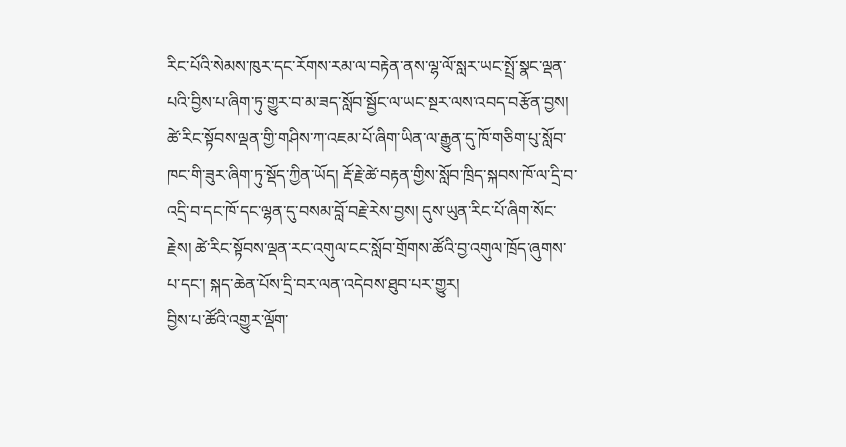རིང་པོའི་སེམས་ཁུར་དང་རོགས་རམ་ལ་བརྟེན་ནས་ལྷ་ལོ་སླར་ཡང་སྤྲོ་སྣང་ལྡན་པའི་བྱིས་པ་ཞིག་ཏུ་གྱུར་བ་མ་ཟད་སློབ་སྦྱོང་ལ་ཡང་སྔར་ལས་འབད་བརྩོན་བྱས།
ཚེ་རིང་སྟོབས་ལྡན་གྱི་གཤིས་ཀ་འཇམ་པོ་ཞིག་ཡིན་ལ་རྒྱུན་དུ་ཁོ་གཅིག་པུ་སློབ་ཁང་གི་ཟུར་ཞིག་ཏུ་སྡོད་ཀྱིན་ཡོད། རྡོ་རྗེ་ཚེ་བརྟན་གྱིས་སློབ་ཁྲིད་སྐབས་ཁོ་ལ་དྲི་བ་འདྲི་བ་དང་ཁོ་དང་ལྷན་དུ་བསམ་བློ་བརྗེ་རེས་བྱས། དུས་ཡུན་རིང་པོ་ཞིག་སོང་རྗེས། ཚེ་རིང་སྟོབས་ལྡན་རང་འགུལ་ངང་སློབ་གྲོགས་ཚོའི་བྱ་འགུལ་ཁྲོད་ཞུགས་པ་དང་། སྐད་ཆེན་པོས་དྲི་བར་ལན་འདེབས་ཐུབ་པར་གྱུར།
བྱིས་པ་ཚོའི་འགྱུར་ལྡོག་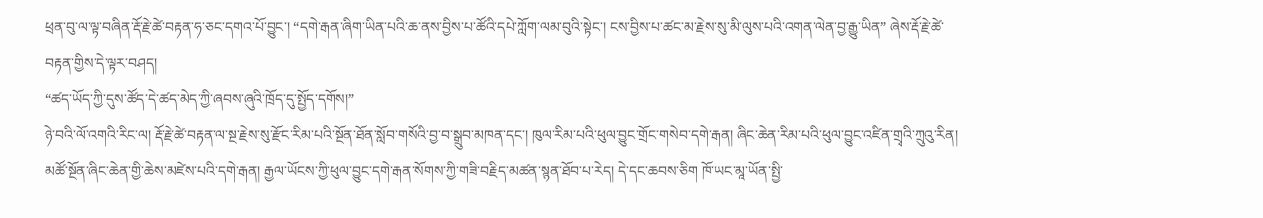ཕྲན་བུ་ལ་ལྟ་བཞིན་རྡོ་རྗེ་ཚེ་བརྟན་ཧ་ཅང་དགའ་པོ་བྱུང་། “དགེ་རྒན་ཞིག་ཡིན་པའི་ཆ་ནས་བྱིས་པ་ཚོའི་དཔེ་ཀློག་ལམ་བུའི་སྟེང་། ངས་བྱིས་པ་ཚང་མ་རྗེས་སུ་མི་ལུས་པའི་འགན་ལེན་བྱ་རྒྱུ་ཡིན” ཞེས་རྡོ་རྗེ་ཚེ་བརྟན་གྱིས་དེ་ལྟར་བཤད།
“ཚད་ཡོད་ཀྱི་དུས་ཚོད་དེ་ཚད་མེད་ཀྱི་ཞབས་ཞུའི་ཁྲོད་དུ་སྤྱོད་དགོས།”
ཉེ་བའི་ལོ་འགའི་རིང་ལ། རྡོ་རྗེ་ཚེ་བརྟན་ལ་སྔ་རྗེས་སུ་རྫོང་རིམ་པའི་སྔོན་ཐོན་སློབ་གསོའི་བྱ་བ་སྒྲུབ་མཁན་དང་། ཁུལ་རིམ་པའི་ཕུལ་བྱུང་གྲོང་གསེབ་དགེ་རྒན། ཞིང་ཆེན་རིམ་པའི་ཕུལ་བྱུང་འཛིན་གྲྭའི་ཀྲུའུ་རིན། མཚོ་སྔོན་ཞིང་ཆེན་གྱི་ཆེས་མཛེས་པའི་དགེ་རྒན། རྒྱལ་ཡོངས་ཀྱི་ཕུལ་བྱུང་དགེ་རྒན་སོགས་ཀྱི་གཟི་བརྗིད་མཚན་སྙན་ཐོབ་པ་རེད། དེ་དང་ཆབས་ཅིག ཁོ་ཡང་མཱ་ཡོན་སྤྱི་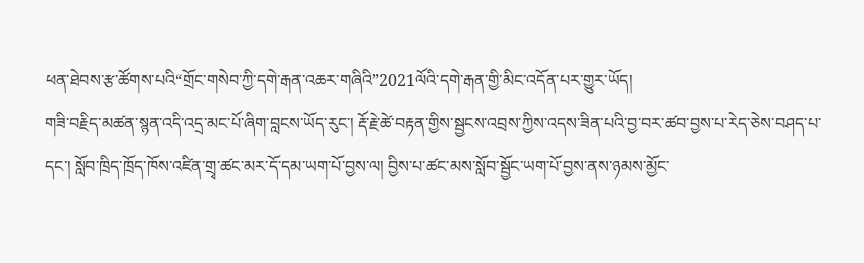ཕན་ཐེབས་རྩ་ཚོགས་པའི“གྲོང་གསེབ་ཀྱི་དགེ་རྒན་འཆར་གཞིའི”2021ལོའི་དགེ་རྒན་གྱི་མིང་འདོན་པར་གྱུར་ཡོད།
གཟི་བརྗིད་མཚན་སྙན་འདི་འདྲ་མང་པོ་ཞིག་བླངས་ཡོད་རུང་། རྡོ་རྗེ་ཚེ་བརྟན་གྱིས་སྦྱངས་འབྲས་ཀྱིས་འདས་ཟིན་པའི་བྱ་བར་ཚབ་བྱས་པ་རེད་ཅེས་བཤད་པ་དང་། སློབ་ཁྲིད་ཁྲོད་ཁོས་འཛིན་གྲྭ་ཚང་མར་དོ་དམ་ཡག་པོ་བྱས་ལ། བྱིས་པ་ཚང་མས་སློབ་སྦྱོང་ཡག་པོ་བྱས་ནས་ཉམས་མྱོང་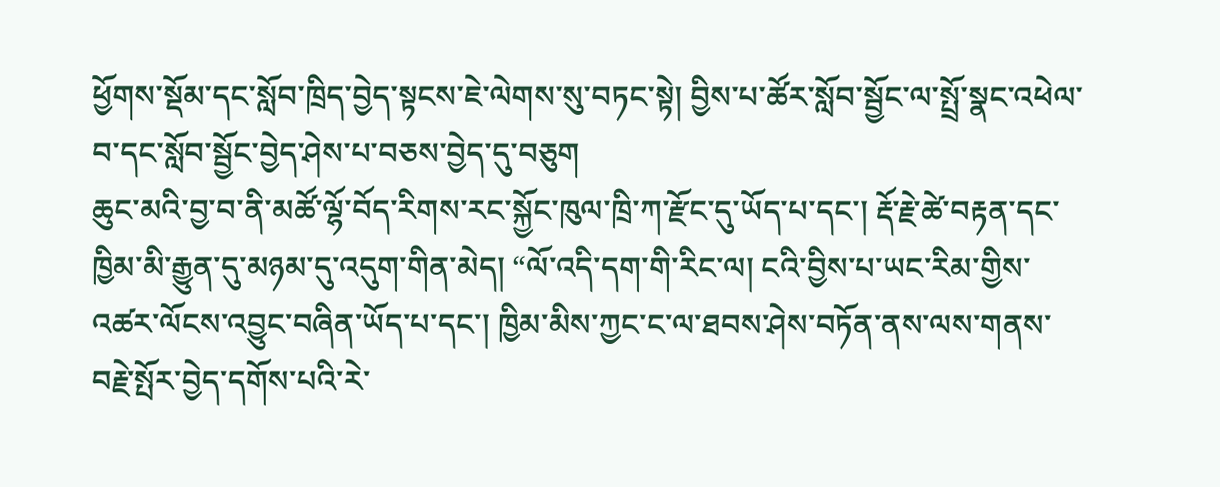ཕྱོགས་སྡོམ་དང་སློབ་ཁྲིད་བྱེད་སྟངས་ཇེ་ལེགས་སུ་བཏང་སྟེ། བྱིས་པ་ཚོར་སློབ་སྦྱོང་ལ་སྤྲོ་སྣང་འཕེལ་བ་དང་སློབ་སྦྱོང་བྱེད་ཤེས་པ་བཅས་བྱེད་དུ་བཅུག
ཆུང་མའི་བྱ་བ་ནི་མཚོ་ལྷོ་བོད་རིགས་རང་སྐྱོང་ཁུལ་ཁྲི་ཀ་རྫོང་དུ་ཡོད་པ་དང་། རྡོ་རྗེ་ཚེ་བརྟན་དང་ཁྱིམ་མི་རྒྱུན་དུ་མཉམ་དུ་འདུག་གིན་མེད། “ལོ་འདི་དག་གི་རིང་ལ། ངའི་བྱིས་པ་ཡང་རིམ་གྱིས་འཚར་ལོངས་འབྱུང་བཞིན་ཡོད་པ་དང་། ཁྱིམ་མིས་ཀྱང་ང་ལ་ཐབས་ཤེས་བཏོན་ནས་ལས་གནས་བརྗེ་སྤོར་བྱེད་དགོས་པའི་རེ་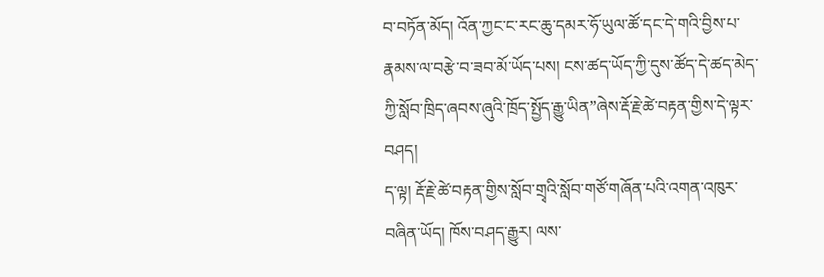བ་བཏོན་མོད། འོན་ཀྱང་ང་རང་ཆུ་དམར་ཧོ་ཡུལ་ཚོ་དང་དེ་གའི་བྱིས་པ་རྣམས་ལ་བརྩེ་བ་ཟབ་མོ་ཡོད་པས། ངས་ཚད་ཡོད་ཀྱི་དུས་ཚོད་དེ་ཚད་མེད་ཀྱི་སློབ་ཁྲིད་ཞབས་ཞུའི་ཁྲོད་སྤྱོད་རྒྱུ་ཡིན”ཞེས་རྡོ་རྗེ་ཚེ་བརྟན་གྱིས་དེ་ལྟར་བཤད།
ད་ལྟ། རྡོ་རྗེ་ཚེ་བརྟན་གྱིས་སློབ་གྲྭའི་སློབ་གཙོ་གཞོན་པའི་འགན་འཁུར་བཞིན་ཡོད། ཁོས་བཤད་རྒྱུར། ལས་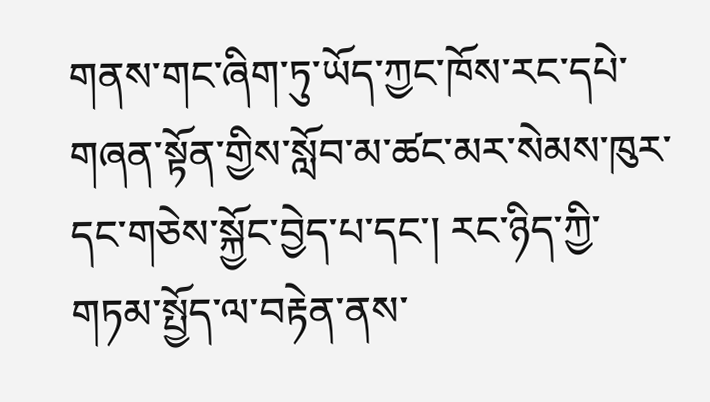གནས་གང་ཞིག་ཏུ་ཡོད་ཀྱང་ཁོས་རང་དཔེ་གཞན་སྟོན་གྱིས་སློབ་མ་ཚང་མར་སེམས་ཁུར་དང་གཅེས་སྐྱོང་བྱེད་པ་དང་། རང་ཉིད་ཀྱི་གཏམ་སྤྱོད་ལ་བརྟེན་ནས་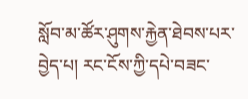སློབ་མ་ཚོར་ཤུགས་རྐྱེན་ཐེབས་པར་བྱེད་པ། རང་ངོས་ཀྱི་དཔེ་བཟང་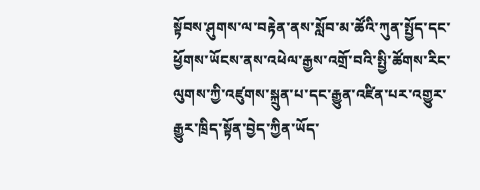སྟོབས་ཤུགས་ལ་བརྟེན་ནས་སློབ་མ་ཚོའི་ཀུན་སྤྱོད་དང་ཕྱོགས་ཡོངས་ནས་འཕེལ་རྒྱས་འགྲོ་བའི་སྤྱི་ཚོགས་རིང་ལུགས་ཀྱི་འཛུགས་སྐྲུན་པ་དང་རྒྱུན་འཛིན་པར་འགྱུར་རྒྱུར་ཁྲིད་སྟོན་བྱེད་ཀྱིན་ཡོད་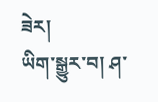ཟེར།
ཡིག་སྒྱུར་བ། ཤ་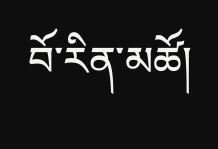བོ་རིན་མཚོ།